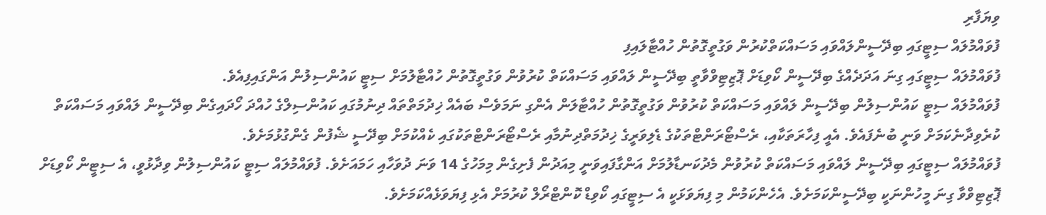ވިޔަފާރި
ފުވައްމުލައް ސިޓީގައި ބިދޭސީންލައްވައި މަސައްކަތްކުރުން ވަގުތީގޮތުން ހުއްޓާލައިފި
ފުވައްމުލައް ސިޓީގައި ގިނަ އަދަދެއްގެ ބިދޭސީން ކޯވިޑަށް ޕޮޒިޓިވްވާތީ ބިދޭސީން ލައްވައި މަސައްކަތް ކުރުވުން ވަގުތީގޮތުން ހުއްޓާލުމަށް ސިޓީ ކައުންސިލުން އަންގައިފިއެވެ.
ފުވައްމުލައް ސިޓީ ކައުންސިލުން ބިދޭސީން ލައްވައި މަސައްކަތް ކުރުވުން ވަގުތީގޮތުން ހުއްޓާލަން އެންގި ނަމަވެސް ބައެއް ޚިދުމަތްތައް ދިނުމުގައި ކައުންސިލްގެ ހުއްދަ ހޯދައިގެން ބިދޭސީން ލައްވައި މަސައްކަތް ކުރެވިދާނެކަމަށް ވަނީ ބުނެފައެވެ. އެއީ ފިހާރަތަކާއި، ރެސްޓޯރަންޓްތަކުގެ ޑެލިވަރީގެ ޚިދުމަތްދިނުމާއި ރެސްޓޯރަންޓްތަކުގައި ކެއްކުމަށް ބިދޭސީ ޝެފުން ގެންގުޅުމަށެވެ.
ފުވައްމުލައް ސިޓީގައި ބިދޭސީން ލައްވައި މަސައްކަތް ކުރުވުން މެދުކަނޑާލުމަށް އަންގާފައިވަނީ މިއަދުން ފެށިގެން މިމަހުގެ 14 ވަނަ ދުވަހާއި ހަމައަށެވެ. ފުވައްމުލައް ސިޓީ ކައުންސިލުން ވިދާޅުވީ، އެ ސިޓީން ކޯވިޑަށް ޕޮޒިޓިވްވާ ގިނަ މީހުންނަކީ ބިދޭސީންކަމަށެވެ. އެހެންކަމުން މި ފިޔަވަޅަކީ އެ ސިޓީގައި ކޯވިޑް ކޮންޓްރޯލް ކުރުމަށް އެޅި ފިޔަވަޅެއްކަމަށެވެ.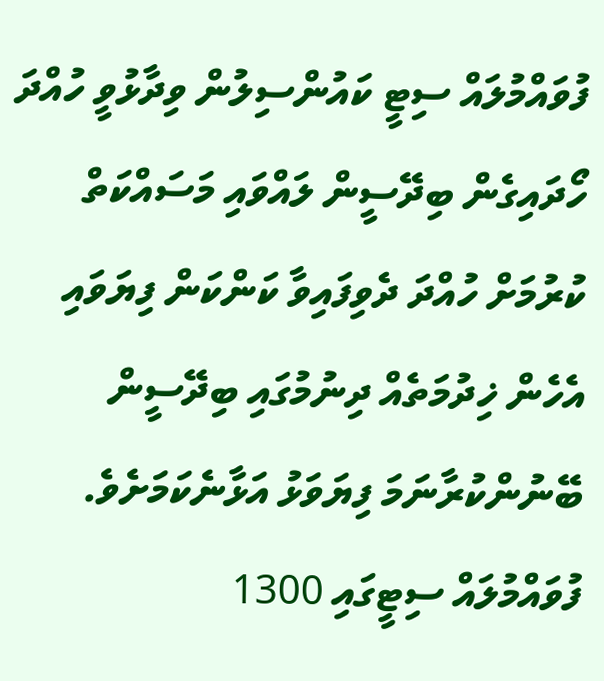ފުވައްމުލައް ސިޓީ ކައުންސިލުން ވިދާޅުވީ ހުއްދަ ހޯދައިގެން ބިދޭސީން ލައްވައި މަސައްކަތް ކުރުމަށް ހުއްދަ ދެވިފައިވާ ކަންކަން ފިޔަވައި އެހެން ޚިދުމަތެއް ދިނުމުގައި ބިދޭސީން ބޭނުންކުރާނަމަ ފިޔަވަޅު އަޅާނެކަމަށެވެ.
ފުވައްމުލައް ސިޓީގައި 1300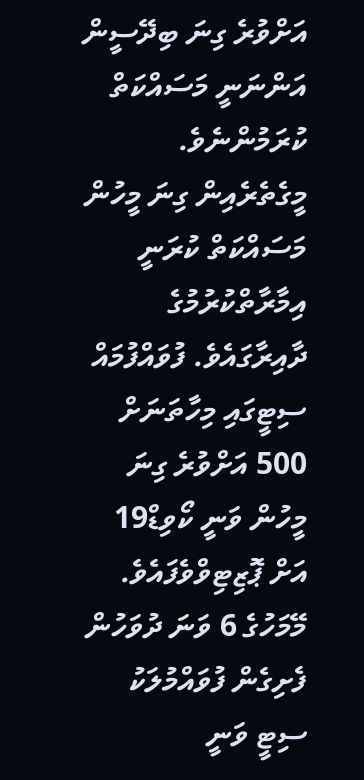އަށްވުރެ ގިނަ ބިދޭސީން އަންނަނީ މަސައްކަތް ކުރަމުންނެވެ. މީގެތެރެއިން ގިނަ މީހުން މަސައްކަތް ކުރަނީ އިމާރާތްކުރުމުގެ ދާއިރާގައެވެ. ފުވައްފުމައް ސިޓީގައި މިހާތަނަށް 500 އަށްވުރެ ގިނަ މީހުން ވަނީ ކޯވިޑް19 އަށް ޕޮޒިޓިވްވެފައެވެ. މޭމަހުގެ 6 ވަނަ ދުވަހުން ފެށިގެން ފުވައްމުލަކު ސިޓީ ވަނީ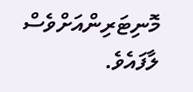މޮނިޓަރިންއަށްވެސް ލާފައެވެ.